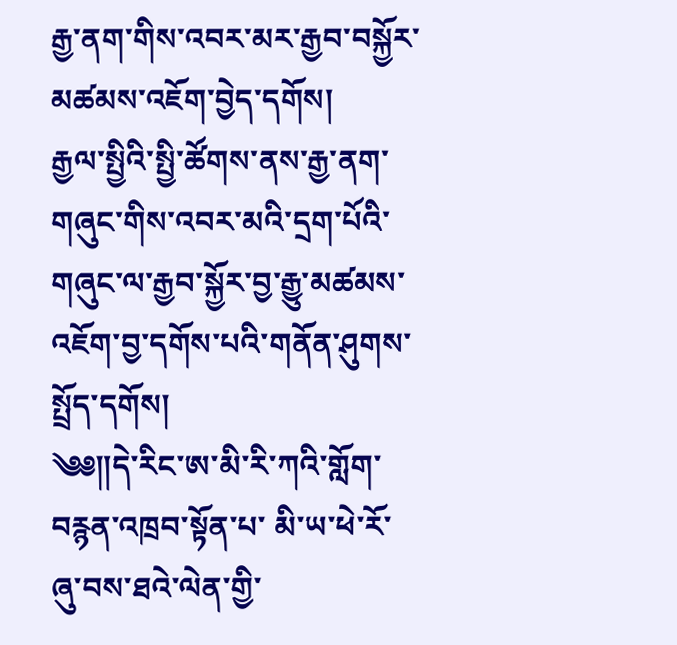རྒྱ་ནག་གིས་འབར་མར་རྒྱབ་བསྐྱོར་མཚམས་འཇོག་བྱེད་དགོས།
རྒྱལ་སྤྱིའི་སྤྱི་ཚོགས་ནས་རྒྱ་ནག་གཞུང་གིས་འབར་མའི་དྲག་པོའི་གཞུང་ལ་རྒྱབ་སྐྱོར་བྱ་རྒྱུ་མཚམས་འཇོག་བྱ་དགོས་པའི་གནོན་ཤུགས་སྤྲོད་དགོས།
༄༅༎དེ་རིང་ཨ་མི་རི་ཀའི་གློག་བརྙན་འཁྲབ་སྟོན་པ་ མི་ཡ་ཕེ་རོ་ ཞུ་བས་ཐའེ་ལེན་གྱི་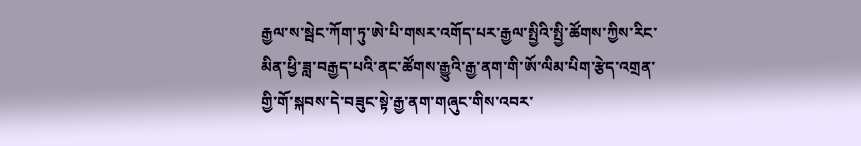རྒྱལ་ས་སྦེང་ཀོག་ཏུ་ཨེ་པི་གསར་འགོད་པར་རྒྱལ་སྤྱིའི་སྤྱི་ཚོགས་ཀྱིས་རིང་མིན་ཕྱི་ཟླ་བརྒྱད་པའི་ནང་ཚོགས་རྒྱུའི་རྒྱ་ནག་གི་ཨོ་ལིམ་པིག་རྩེད་འགྲན་གྱི་གོ་སྐབས་དེ་བཟུང་སྟེ་རྒྱ་ནག་གཞུང་གིས་འབར་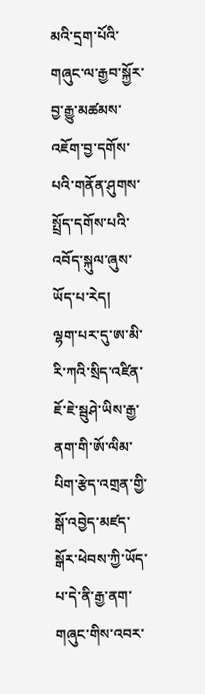མའི་དྲག་པོའི་གཞུང་ལ་རྒྱབ་སྐྱོར་བྱ་རྒྱུ་མཚམས་འཇོག་བྱ་དགོས་པའི་གནོན་ཤུགས་སྤྲོད་དགོས་པའི་འབོད་སྐུལ་ཞུས་ཡོད་པ་རེད།
ལྷག་པར་དུ་ཨ་མི་རི་ཀའི་སྲིད་འཛིན་ཇོ་ཇེ་སྦུཤེ་ཡིས་རྒྱ་ནག་གི་ཨོ་ལིམ་པིག་རྩེད་འགྲན་གྱི་སྒོ་འབྱེད་མཛད་སྒོར་ཕེབས་ཀྱི་ཡོད་པ་དེ་ནི་རྒྱ་ནག་གཞུང་གིས་འབར་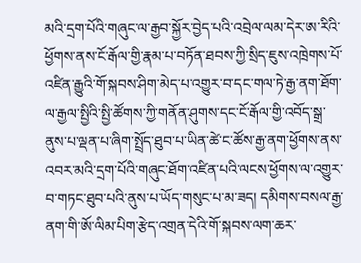མའི་དྲག་པོའི་གཞུང་ལ་རྒྱབ་སྐྱོར་བྱེད་པའི་འབྲེལ་ལམ་དེར་ཨ་རིའི་ཕྱོགས་ནས་ངོ་རྒོལ་གྱི་རྣམ་པ་བཏོན་ཐབས་ཀྱི་སྲིད་ཇུས་འཁྲེགས་པོ་འཛིན་རྒྱུའི་གོ་སྐབས་ཤིག་མེད་པ་འགྱུར་བ་དང་གལ་ཏེ་རྒྱ་ནག་ཐོག་ལ་རྒྱལ་སྤྱིའི་སྤྱི་ཚོགས་ཀྱི་གནོན་ཤུགས་དང་ངོ་རྒོལ་གྱི་འབོད་སྒྲ་ནུས་པ་ལྡན་པ་ཞིག་སྤྲོད་ཐུབ་པ་ཡིན་ཚེ་ང་ཚོས་རྒྱ་ནག་ཕྱོགས་ནས་འབར་མའི་དྲག་པོའི་གཞུང་ཐོག་འཛིན་པའི་ལངས་ཕྱོགས་ལ་འགྱུར་བ་གཏང་ཐུབ་པའི་ནུས་པ་ཡོད་གསུང་པ་མ་ཟད། དམིགས་བསལ་རྒྱ་ནག་གི་ཨོ་ལིམ་པིག་རྩེད་འགྲན་དེའི་གོ་སྐབས་ལག་ཆར་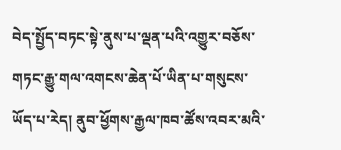བེད་སྤྱོད་བཏང་སྟེ་ནུས་པ་ལྡན་པའི་འགྱུར་བཅོས་གཏང་རྒྱུ་གལ་འགངས་ཆེན་པོ་ཡིན་པ་གསུངས་ཡོད་པ་རེད། ནུབ་ཕྱོགས་རྒྱལ་ཁབ་ཚོས་འབར་མའི་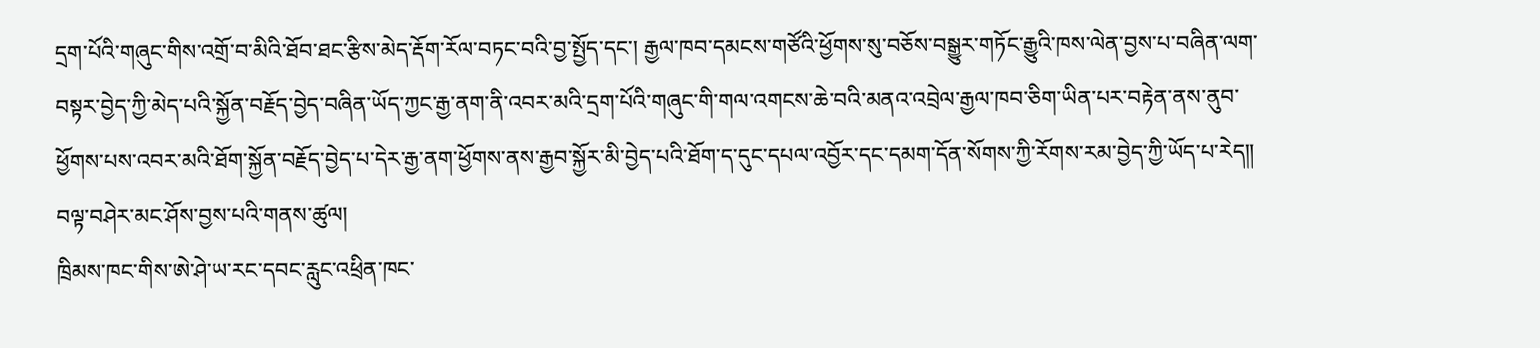དྲག་པོའི་གཞུང་གིས་འགྲོ་བ་མིའི་ཐོབ་ཐང་རྩིས་མེད་རྡོག་རོལ་བཏང་བའི་བྱ་སྤྱོད་དང་། རྒྱལ་ཁབ་དམངས་གཙོའི་ཕྱོགས་སུ་བཅོས་བསྒྱུར་གཏོང་རྒྱུའི་ཁས་ལེན་བྱས་པ་བཞིན་ལག་བསྟར་བྱེད་ཀྱི་མེད་པའི་སྐྱོན་བརྗོད་བྱེད་བཞིན་ཡོད་ཀྱང་རྒྱ་ནག་ནི་འབར་མའི་དྲག་པོའི་གཞུང་གི་གལ་འགངས་ཆེ་བའི་མནའ་འབྲེལ་རྒྱལ་ཁབ་ཅིག་ཡིན་པར་བརྟེན་ནས་ནུབ་ཕྱོགས་པས་འབར་མའི་ཐོག་སྐྱོན་བརྗོད་བྱེད་པ་དེར་རྒྱ་ནག་ཕྱོགས་ནས་རྒྱབ་སྐྱོར་མི་བྱེད་པའི་ཐོག་ད་དུང་དཔལ་འབྱོར་དང་དམག་དོན་སོགས་ཀྱི་རོགས་རམ་བྱེད་ཀྱི་ཡོད་པ་རེད༎
བལྟ་བཤེར་མང་ཤོས་བྱས་པའི་གནས་ཚུལ།
ཁྲིམས་ཁང་གིས་ཨེ་ཤེ་ཡ་རང་དབང་རླུང་འཕྲིན་ཁང་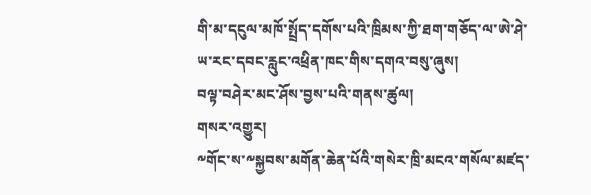གི་མ་དངུལ་མཁོ་སྤྲོད་དགོས་པའི་ཁྲིམས་ཀྱི་ཐག་གཅོད་ལ་ཨེ་ཤེ་ཡ་རང་དབང་རླུང་འཕྲིན་ཁང་གིས་དགའ་བསུ་ཞུས།
བལྟ་བཤེར་མང་ཤོས་བྱས་པའི་གནས་ཚུལ།
གསར་འགྱུར།
༸གོང་ས་༸སྐྱབས་མགོན་ཆེན་པོའི་གསེར་ཁྲི་མངའ་གསོལ་མཛད་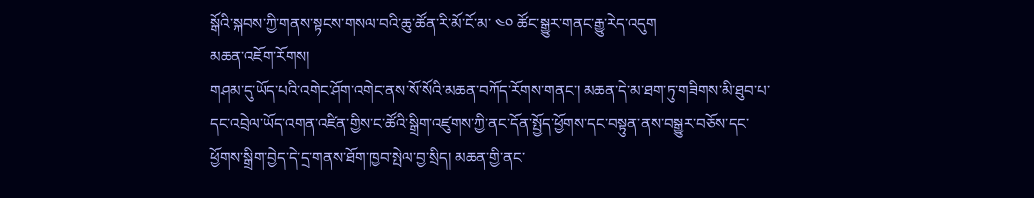སྒོའི་སྐབས་ཀྱི་གནས་སྟངས་གསལ་བའི་ཆུ་ཚོན་རི་མོ་ངོ་མ་ ༤༠ ཚོང་སྒྱུར་གནང་རྒྱུ་རེད་འདུག
མཆན་འཇོག་རོགས།
གཤམ་དུ་ཡོད་པའི་འགེང་ཤོག་འགེང་ནས་སོ་སོའི་མཆན་བཀོད་རོགས་གནང་། མཆན་དེ་མ་ཐག་ཏུ་གཟིགས་མི་ཐུབ་པ་དང་འབྲེལ་ཡོད་འགན་འཛིན་གྱིས་ང་ཚོའི་སྒྲིག་འཛུགས་ཀྱི་ནང་དོན་སྤྱོད་ཕྱོགས་དང་བསྟུན་ནས་བསྒྱུར་བཅོས་དང་ཕྱོགས་སྒྲིག་བྱེད་དེ་དྲ་གནས་ཐོག་ཁྱབ་སྤེལ་བྱ་སྲིད། མཆན་གྱི་ནང་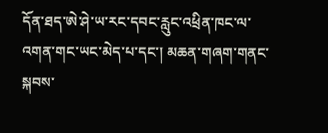དོན་ཐད་ཨེ་ཤེ་ཡ་རང་དབང་རླུང་འཕྲིན་ཁང་ལ་འགན་གང་ཡང་མེད་པ་དང་། མཆན་གཞག་གནང་སྐབས་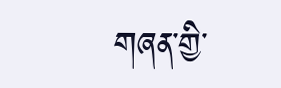གཞན་གྱི་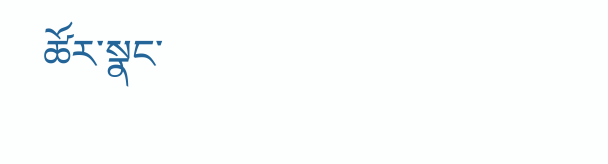ཚོར་སྣང་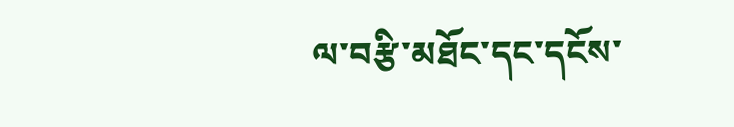ལ་བརྩི་མཐོང་དང་དངོས་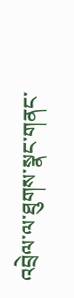འབྲེལ་ལ་ཐུགས་སྣང་གནང་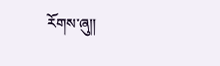རོགས་ཞུ༎